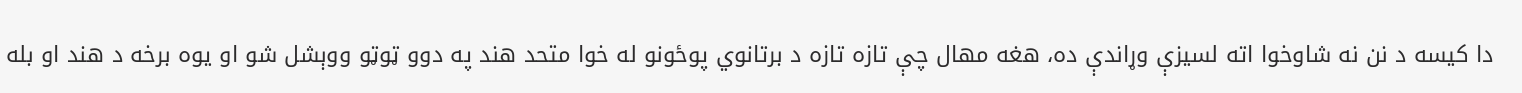دا کیسه د نن نه شاوخوا اته لسیزې وړاندې ده، هغه مهال چې تازه تازه د برتانوي پوځونو له خوا متحد هند په دوو ټوټو ووېشل شو او یوه برخه د هند او بله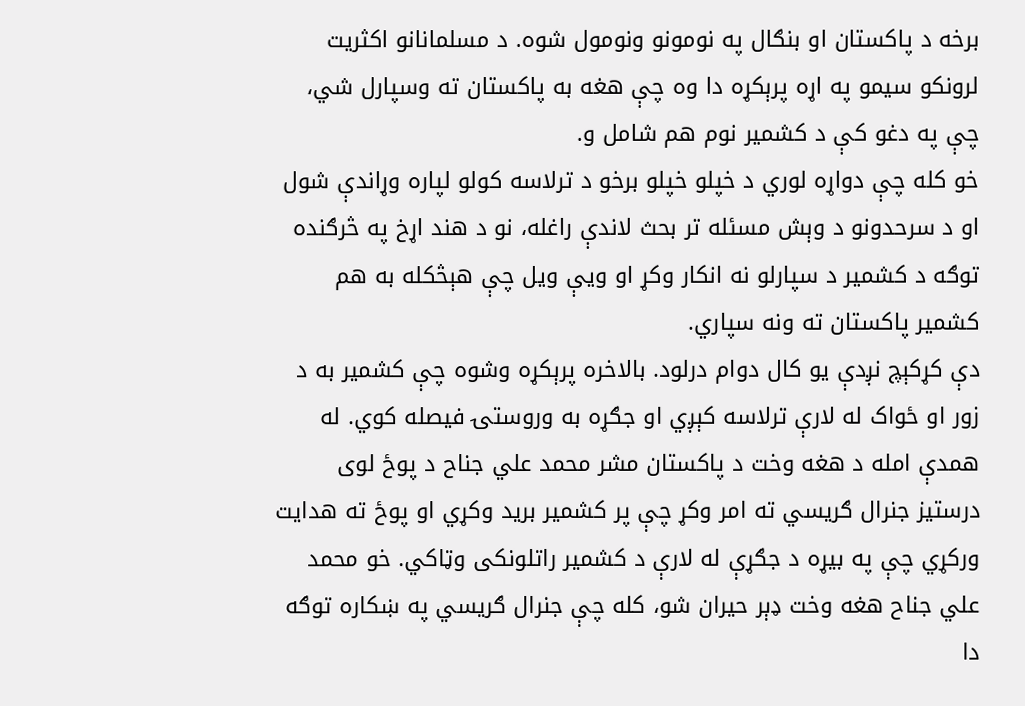برخه د پاکستان او بنګال په نومونو ونومول شوه. د مسلمانانو اکثریت لرونکو سیمو په اړه پرېکړه دا وه چې هغه به پاکستان ته وسپارل شي، چې په دغو کې د کشمیر نوم هم شامل و.
خو کله چې دواړه لوري د خپلو خپلو برخو د ترلاسه کولو لپاره وړاندې شول او د سرحدونو د وېش مسئله تر بحث لاندې راغله، نو د هند اړخ په څرګنده توګه د کشمیر د سپارلو نه انکار وکړ او ویې ویل چې هېڅکله به هم کشمیر پاکستان ته ونه سپاري.
دې کړکېچ نږدې یو کال دوام درلود. بالاخره پرېکړه وشوه چې کشمیر به د زور او ځواک له لارې ترلاسه کېږي او جګړه به وروستۍ فیصله کوي. له همدې امله د هغه وخت د پاکستان مشر محمد علي جناح د پوځ لوی درستیز جنرال ګریسي ته امر وکړ چې پر کشمیر برید وکړي او پوځ ته هدایت ورکړي چې په بیړه د جګړې له لارې د کشمیر راتلونکی وټاکي. خو محمد علي جناح هغه وخت ډېر حیران شو، کله چې جنرال ګریسي په ښکاره توګه دا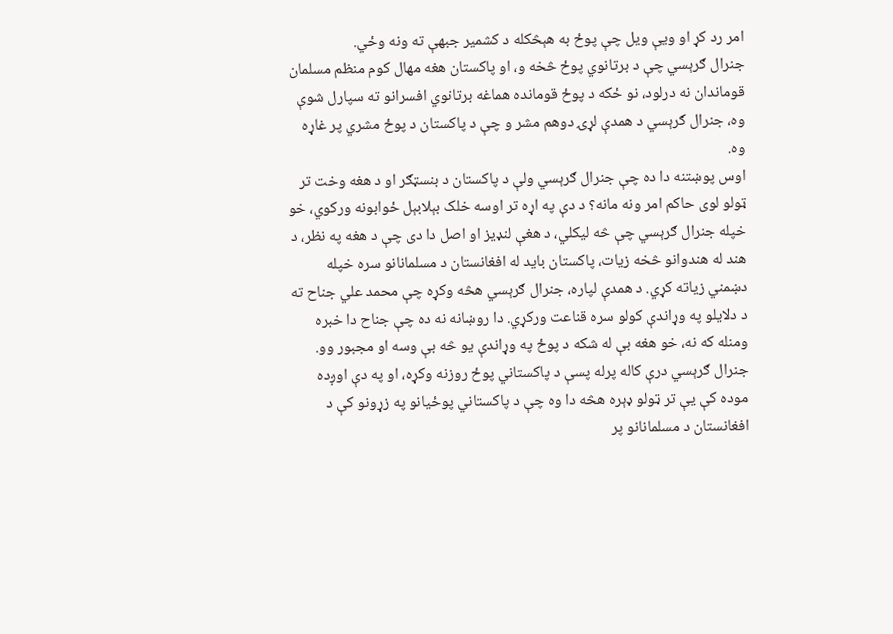امر رد کړ او ویې ویل چې پوځ به هېڅکله د کشمیر جبهې ته ونه وځي.
جنرال ګرېسي چې د برتانوي پوځ څخه و، او پاکستان هغه مهال کوم منظم مسلمان قوماندان نه درلود، نو ځکه د پوځ قومانده هماغه برتانوي افسرانو ته سپارل شوې وه، جنرال ګرېسي د همدې لړۍ دوهم مشر و چې د پاکستان د پوځ مشري پر غاړه وه.
اوس پوښتنه دا ده چې جنرال ګرېسي ولې د پاکستان د بنسټګر او د هغه وخت تر ټولو لوی حاکم امر ونه مانه؟ د دې په اړه تر اوسه خلک بېلابېل ځوابونه ورکوي، خو خپله جنرال ګرېسي چې څه لیکلي، د هغې لنډیز او اصل دا دی چې د هغه په نظر، د هند له هندوانو څخه زیات، پاکستان باید له افغانستان د مسلمانانو سره خپله دښمني زیاته کړي. د همدې لپاره، جنرال ګرېسي هڅه وکړه چې محمد علي جناح ته د دلایلو په وړاندې کولو سره قناعت ورکړي. دا روښانه نه ده چې جناح دا خبره ومنله که نه، خو هغه بې له شکه د پوځ په وړاندې یو څه بې وسه او مجبور وو.
جنرال ګرېسي درې کاله پرله پسې د پاکستاني پوځ روزنه وکړه، او په دې اوږده موده کې یې تر ټولو ډېره هڅه دا وه چې د پاکستاني پوځیانو په زړونو کې د افغانستان د مسلمانانو پر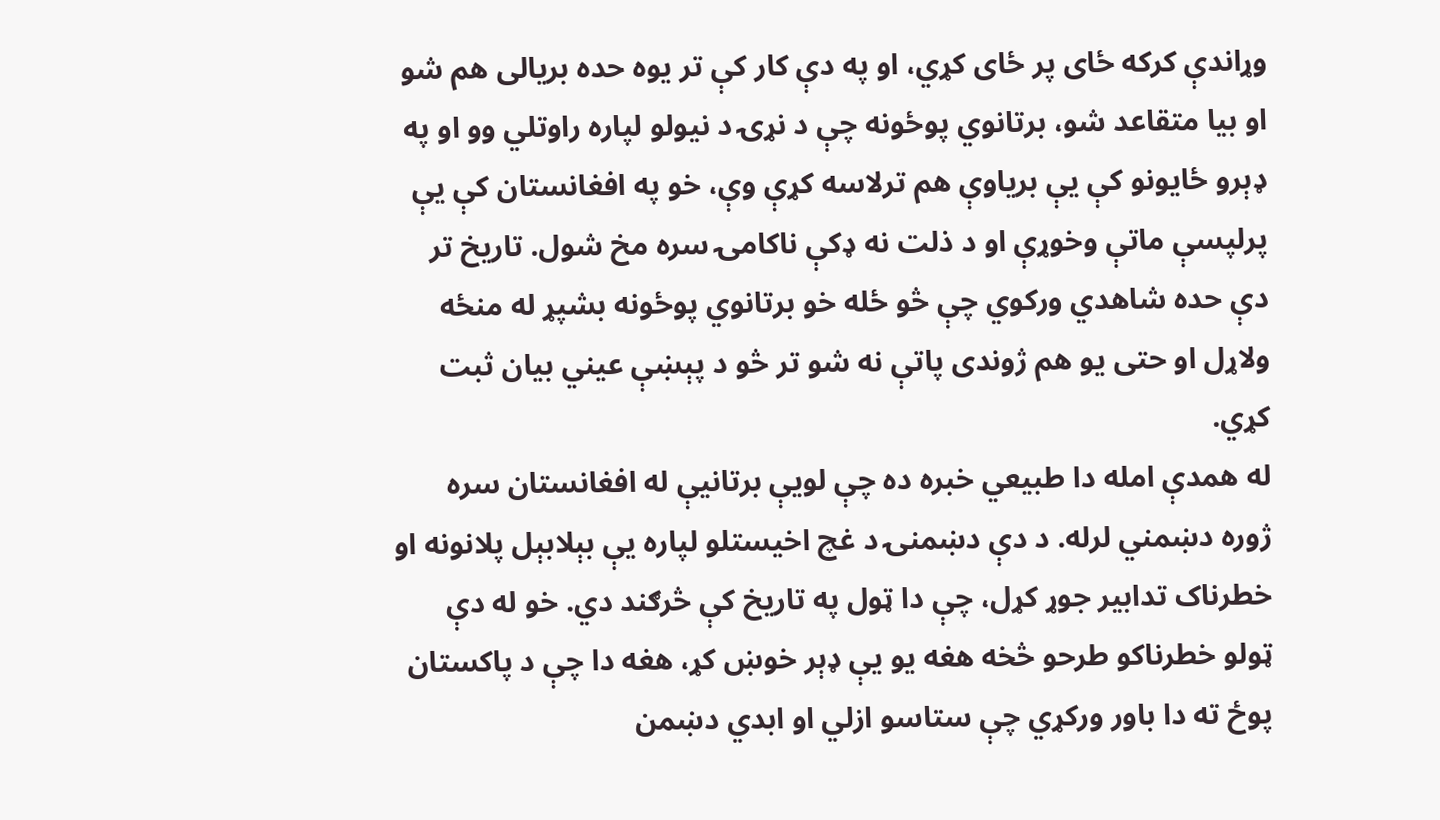وړاندې کرکه ځای پر ځای کړي، او په دې کار کې تر یوه حده بریالی هم شو او بیا متقاعد شو، برتانوي پوځونه چې د نړۍ د نیولو لپاره راوتلي وو او په ډېرو ځایونو کې یې بریاوې هم ترلاسه کړې وې، خو په افغانستان کې یې پرلپسې ماتې وخوړې او د ذلت نه ډکې ناکامۍ سره مخ شول. تاریخ تر دې حده شاهدي ورکوي چې څو ځله خو برتانوي پوځونه بشپړ له منځه ولاړل او حتی یو هم ژوندی پاتې نه شو تر څو د پېښې عیني بیان ثبت کړي.
له همدې امله دا طبیعي خبره ده چې لویې برتانیې له افغانستان سره ژوره دښمني لرله. د دې دښمنۍ د غچ اخیستلو لپاره یې بېلابېل پلانونه او خطرناک تدابیر جوړ کړل، چې دا ټول په تاریخ کې څرګند دي. خو له دې ټولو خطرناکو طرحو څخه هغه یو یې ډېر خوښ کړ، هغه دا چې د پاکستان پوځ ته دا باور ورکړي چې ستاسو ازلي او ابدي دښمن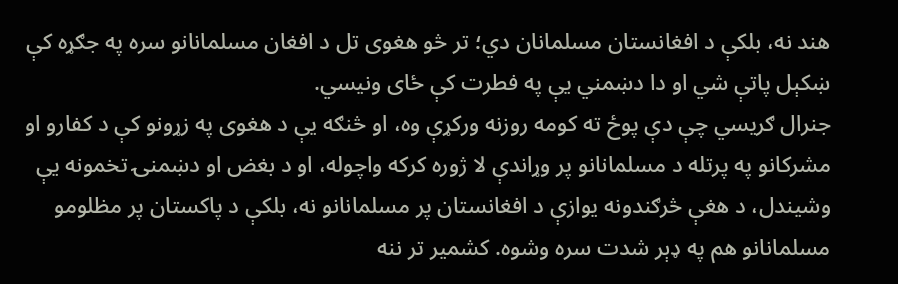هند نه، بلکې د افغانستان مسلمانان دي؛ تر څو هغوی تل د افغان مسلمانانو سره په جګړه کې ښکېل پاتې شي او دا دښمني یې په فطرت کې ځای ونیسي.
جنرال ګریسي چې دې پوځ ته کومه روزنه ورکړې وه، او څنګه یې د هغوی په زړونو کې د کفارو او مشرکانو په پرتله د مسلمانانو پر وړاندې لا ژوره کرکه واچوله، او د بغض او دښمنۍ تخمونه یې وشیندل، د هغې څرګندونه یوازې د افغانستان پر مسلمانانو نه، بلکې د پاکستان پر مظلومو مسلمانانو هم په ډېر شدت سره وشوه. کشمیر تر ننه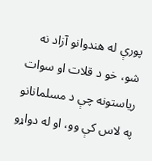پورې له هندوانو آزاد نه شو، خو د قلات او سوات ریاستونه چې د مسلمانانو په لاس کې وو، او له دواړو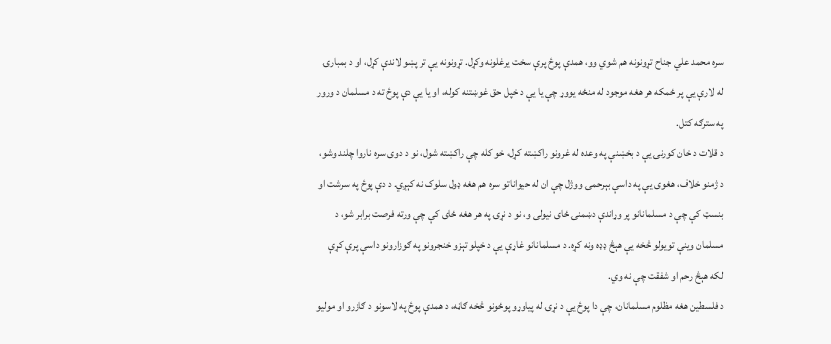سره محمد علي جناح تړونونه هم شوي وو، همدې پوځ پرې سخت یرغلونه وکړل. تړونونه یې تر پښو لاندې کړل، او د بمبارۍ له لارې یې پر ځمکه هر هغه موجود له منځه یووړ چې یا یې د خپل حق غوښتنه کوله، او یا یې دې پوځ ته د مسلمان د ورور په سترګه کتل.
د قلات د خان کورنۍ یې د بخښنې په وعده له غرونو راکښته کړل، خو کله چې راکښته شول، نو د دوی سره ناروا چلند وشو، د ژمنو خلاف، هغوی یې په داسې بېرحمۍ ووژل چې ان له حیواناتو سره هم هغه ډول سلوک نه کېږي. د دې پوځ په سرشت او بنسټ کې چې د مسلمانانو پر وړاندې دښمنۍ ځای نیولی و، نو د نړۍ په هر هغه ځای کې چې ورته فرصت برابر شو، د مسلمان وینې تویولو څخه یې هېڅ ډډه ونه کړه. د مسلمانانو غاړې یې د خپلو تېزو خنجرونو په ګوزارونو داسې پرې کړې لکه هېڅ رحم او شفقت چې نه وي.
د فلسطین هغه مظلوم مسلمانان، چې دا پوځ یې د نړۍ له پیاوړو پوځونو څخه ګاڼه، د همدې پوځ په لاسونو د ګازرو او مولیو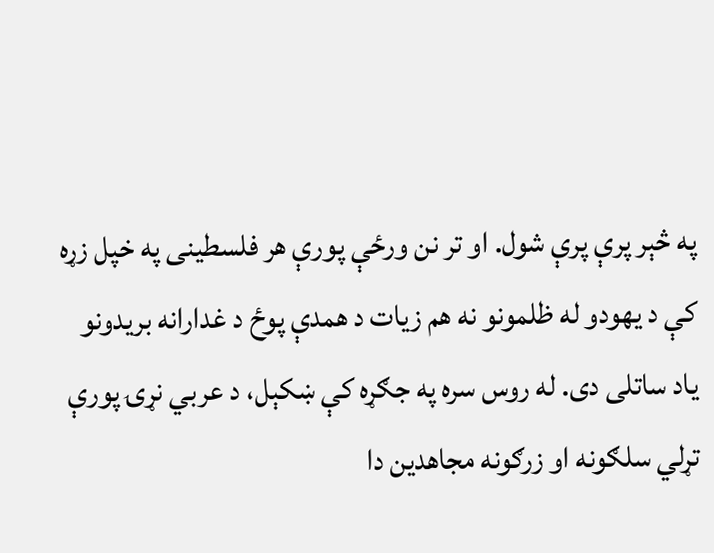په څېر پرې پرې شول. او تر نن ورځې پورې هر فلسطینی په خپل زړه کې د یهودو له ظلمونو نه هم زیات د همدې پوځ د غدارانه بریدونو یاد ساتلی دی. له روس سره په جګړه کې ښکېل، د عربي نړۍ پورې تړلي سلګونه او زرګونه مجاهدین دا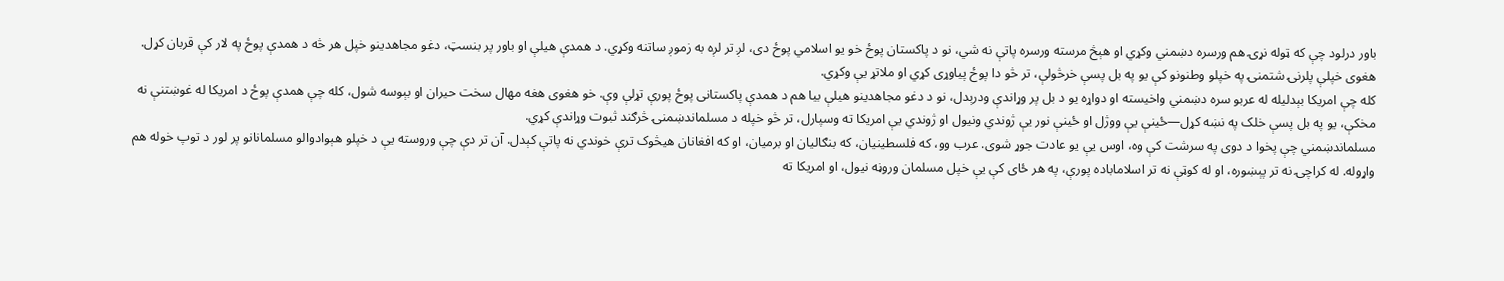باور درلود چې که ټوله نړۍ هم ورسره دښمني وکړي او هېڅ مرسته ورسره پاتې نه شي، نو د پاکستان پوځ خو یو اسلامي پوځ دی، لږ تر لږه به زموږ ساتنه وکړي. د همدې هیلې او باور پر بنسټ، دغو مجاهدینو خپل هر څه د همدې پوځ په لار کې قربان کړل.
هغوی خپلې پلرنۍ شتمنۍ په خپلو وطنونو کې یو په بل پسې خرڅولې، تر څو دا پوځ پیاوړی کړي او ملاتړ یې وکړي.
کله چې امریکا بېدلیله له عربو سره دښمني واخیسته او دواړه یو د بل پر وړاندې ودرېدل، نو د دغو مجاهدینو هیلې بیا هم د همدې پاکستانی پوځ پورې تړلې وې. خو هغوی هغه مهال سخت حیران او بېوسه شول، کله چې همدې پوځ د امریکا له غوښتنې نه مخکې، یو په بل پسې خلک په نښه کړل—ځینې یې ووژل او ځینې نور یې ژوندي ونیول او ژوندي یې امریکا ته وسپارل، تر څو خپله د مسلماندښمنۍ څرګند ثبوت وړاندې کړي.
مسلماندښمني چې پخوا د دوی په سرشت کې وه، اوس یې یو عادت جوړ شوی. عرب وو، که فلسطینیان، که بنګالیان او برمیان، او که افغانان هیڅوک ترې خوندي نه پاتې کېدل. آن تر دې چې وروسته یې د خپلو هېوادوالو مسلمانانو پر لور د توپ خوله هم واړوله. له کراچۍ نه تر پېښوره، او له کوټې نه تر اسلاماباده پورې، په هر ځای کې یې خپل مسلمان وروڼه نیول، او امریکا ته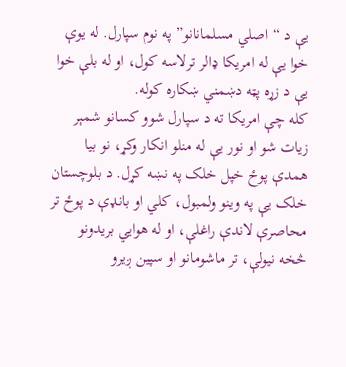یې د “اصلي مسلمانانو” په نوم سپارل. له یوې خوا یې له امریکا ډالر ترلاسه کول، او له بلې خوا یې د زړه پټه دښمني ښکاره کوله.
کله چې امریکا ته د سپارل شوو کسانو شمېر زیات شو او نور یې له منلو انکار وکړ، نو بیا همدې پوځ خپل خلک په نښه کړل. د بلوچستان خلک یې په وینو ولمبول، کلي او بانډې د پوځ تر محاصرې لاندې راغلې، او له هوايي بریدونو څخه نیولې، تر ماشومانو او سپین ږیرو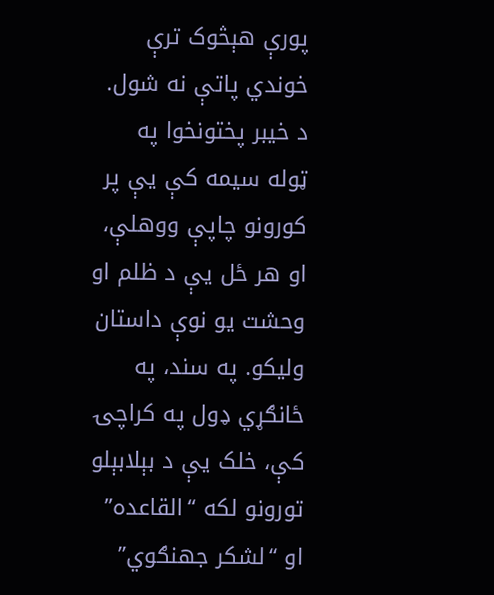پورې هېڅوک ترې خوندي پاتې نه شول. د خیبر پختونخوا په ټوله سیمه کې یې پر کورونو چاپې ووهلې، او هر ځل یې د ظلم او وحشت یو نوې داستان ولیکو. په سند، په ځانګړي ډول په کراچۍ کې، خلک یې د بېلابېلو تورونو لکه “القاعده” او “لشکر جھنګوي”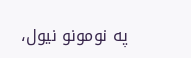په نومونو نیول،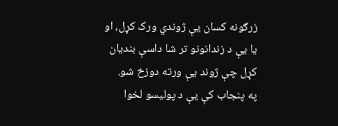زرګونه کسان یې ژوندي ورک کړل، او یا یې د زندانونو تر شا داسې بنديان کړل چې ژوند یې ورته دوزخ شو.
په پنجاب کې یې د پولیسو لخوا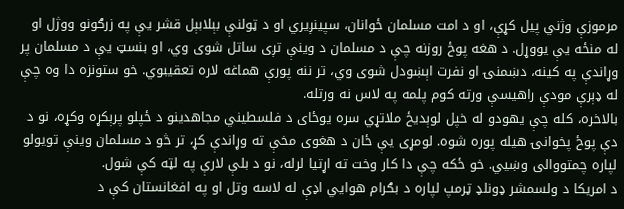مرموزې وژني پیل کړې، او د امت مسلمان ځوانان، سپینږیري او د ټولنې بېلابېل قشر یې په زرګونو ووژل او له منځه یې یووړل. د هغه پوځ روزنه چې د مسلمان د وینې تږی ساتل شوی وي، او بنسټ یې د مسلمان پر وړاندې په کینه، دښمنۍ او نفرت اېښودل شوی وي، تر ننه پورې هماغه لاره تعقیبوي. خو ستونزه دا وه چې له ډېرې مودې راهیسې ورته کوم پلمه په لاس نه ورتله.
بالاخره، کله چې یهودو له خپل لوېدیځ ملاتړي سره یوځای د فلسطیني مجاهدینو د ځپلو پرېکړه وکړه، نو د دې پوځ پخوانۍ هیله پوره شوه. لومړی یې ځان د هغوی مخې ته وړاندې کړ، تر څو د مسلمان وینې تویولو لپاره چمتووالی وښيي. خو ځکه چې دا کار وخت ته اړتیا لرله، نو د بلې لارې په لټه کې شول.
د امریکا د ولسمشر ډونلډ ټرمپ لپاره د بګرام هوايي اډې له لاسه وتل او په افغانستان کې د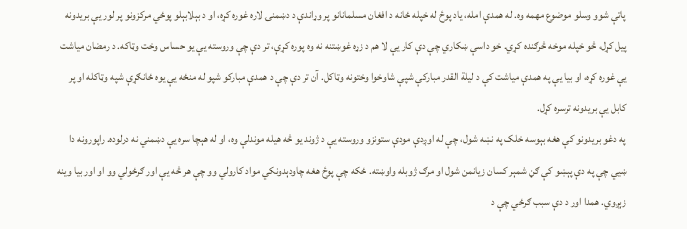پاتې شوو وسلو موضوع مهمه وه. له همدې امله، یاد پوځ له خپله ځانه د افغان مسلمانانو پر وړاندې د دښمنۍ لاره غوره کړه، او د بېلابېلو پوځي مرکزونو پر لور یې بریدونه پیل کړل، څو خپله موخه څرګنده کړي. خو داسې ښکاري چې دې کار یې لا هم د زړه غوښتنه نه وه پوره کړې، تر دې چې وروسته یې یو حساس وخت وټاکه. د رمضان میاشت یې غوره کړه، او بیا یې په همدې میاشت کې د لیلة القدر مبارکې شپې شاوخوا وختونه وټاکل. آن تر دې چې د همدې مبارکو شپو له منځه یې یوه ځانګړې شپه وټاکله او پر کابل یې بریدونه ترسره کړل.
په دغو بریدونو کې هغه بېوسه خلک په نښه شول، چې له اوږدې مودې ستونزو وروسته یې د ژوند یو څه هیله موندلې وه، او له هېچا سره یې دښمني نه درلوده. راپورونه دا ښيي چې په دې پېښو کې ګڼ شمېر کسان زیانمن شول او مرګ ژوبله واوښته. ځکه چې پوځ هغه چاودېدونکي مواد کارولي وو چې هر څه یې اور ګرځولي وو او اور بیا وینه زېږوي. همدا اور د دې سبب ګرځي چې د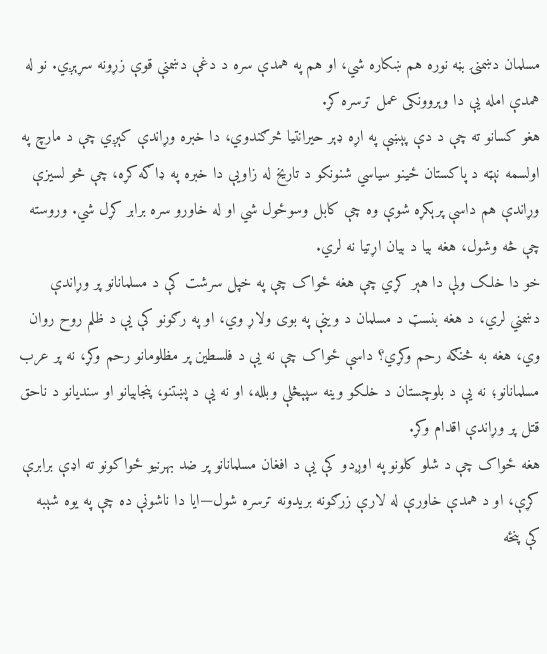مسلمان دښمنۍ بڼه نوره هم ښکاره شي، او هم په همدې سره د دغې دښمنې قوې زړونه سړېږي. نو له همدې امله یې دا وېروونکی عمل ترسره کړ.
هغو کسانو ته چې د دې پېښې په اړه ډېر حیرانتیا څرګندوي، دا خبره وړاندې کېږي چې د مارچ په اولسمه نېټه د پاکستان ځینو سیاسي شنونکو د تاریخ له زاویې دا خبره په ډاګه کړه، چې څو لسیزې وړاندې هم داسې پرېکړه شوې وه چې کابل وسوځول شي او له خاورو سره برابر کړل شي. وروسته چې څه وشول، هغه بیا د بیان اړتیا نه لري.
خو دا خلک ولې دا هېر کړي چې هغه ځواک چې په خپل سرشت کې د مسلمانانو پر وړاندې دښمني لري، د هغه بنسټ د مسلمان د وینې په بوی ولاړ وي، او په رګونو کې یې د ظلم روح روان وي، هغه به څنګه رحم وکړي؟ داسې ځواک چې نه یې د فلسطین پر مظلومانو رحم وکړ، نه پر عرب مسلمانانو؛ نه یې د بلوچستان د خلکو وینه سپېڅلې وبلله، او نه یې د پښتنو، پنجابیانو او سندیانو د ناحق قتل پر وړاندې اقدام وکړ.
هغه ځواک چې د شلو کلونو په اوږدو کې یې د افغان مسلمانانو پر ضد بهرنيو ځواکونو ته اډې برابرې کړې، او د همدې خاورې له لارې زرګونه بریدونه ترسره شول—ایا دا ناشونې ده چې په یوه شېبه کې پنځه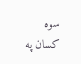سوه کسان په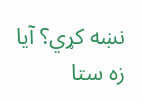نښه کړي؟ آیا زه ستا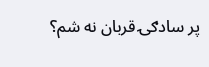پر سادګۍ قربان نه شم؟